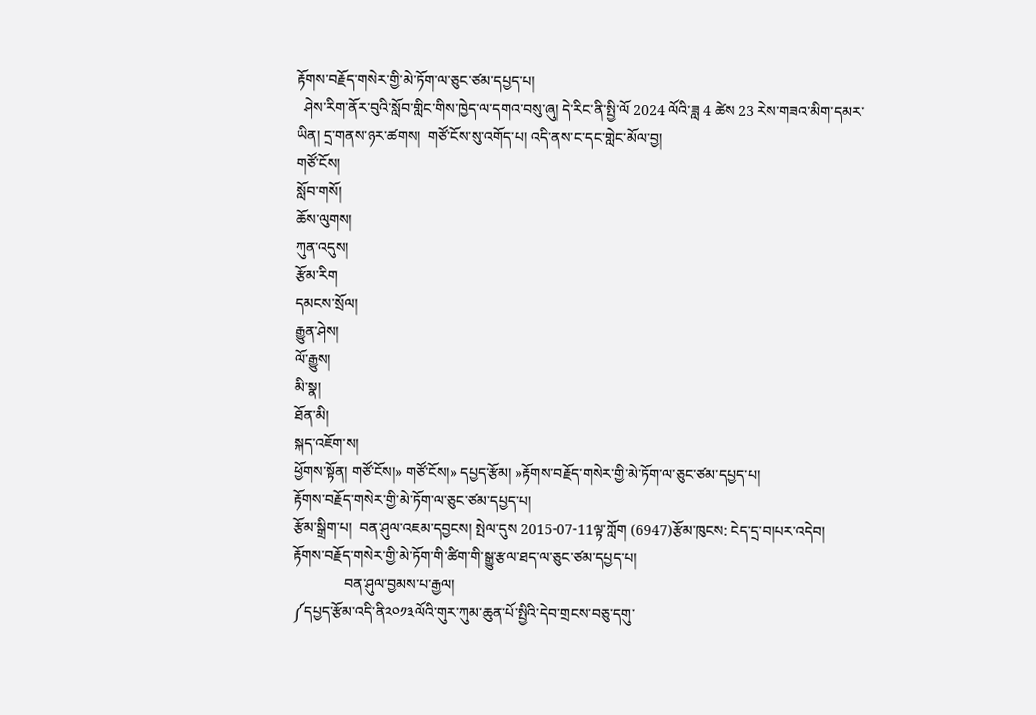རྟོགས་བརྗོད་གསེར་གྱི་མེ་ཏོག་ལ་ཅུང་ཙམ་དཔྱད་པ།
  ཤེས་རིག་ནོར་བུའི་སློབ་གླིང་གིས་ཁྱེད་ལ་དགའ་བསུ་ཞུ། དེ་རིང་ནི་སྤྱི་ལོ 2024 ལོའི་ཟླ 4 ཚེས 23 རེས་གཟའ་མིག་དམར་ཡིན། དྲ་གནས་ཉར་ཚགས།  གཙོ་ངོས་སུ་འགོད་པ། འདི་ནས་ང་དང་གླེང་མོལ་བྱ།
གཙོ་ངོས།
སློབ་གསོ།
ཆོས་ལུགས།
ཀུན་འདུས།
རྩོམ་རིག
དམངས་སྲོལ།
རྒྱུན་ཤེས།
ལོ་རྒྱུས།
མི་སྣ།
ཐོན་མི།
སྐད་འཇོག་ས།
ཕྱོགས་སྟོན། གཙོ་ངོས།» གཙོ་ངོས།» དཔྱད་རྩོམ། »རྟོགས་བརྗོད་གསེར་གྱི་མེ་ཏོག་ལ་ཅུང་ཙམ་དཔྱད་པ།
རྟོགས་བརྗོད་གསེར་གྱི་མེ་ཏོག་ལ་ཅུང་ཙམ་དཔྱད་པ།
རྩོམ་སྒྲིག་པ།  བན་ཤུལ་འཇམ་དབྱངས། སྤེལ་དུས 2015-07-11ལྟ་ཀློག (6947)རྩོམ་ཁུངས: ངེད་དྲ་བ།པར་འདེབ།
རྟོགས་བརྗོད་གསེར་གྱི་མེ་ཏོག་གི་ཚིག་གི་སྒྱུ་རྩལ་ཐད་ལ་ཅུང་ཙམ་དཔྱད་པ།
              བན་ཤུལ་བྱམས་པ་རྒྱལ།
༼དཔྱད་རྩོམ་འདི་ནི༢༠༡༣ལོའི་གུར་ཀུམ་ཆུན་པོ་སྤྱིའི་དེབ་གྲངས་བཅུ་དགུ་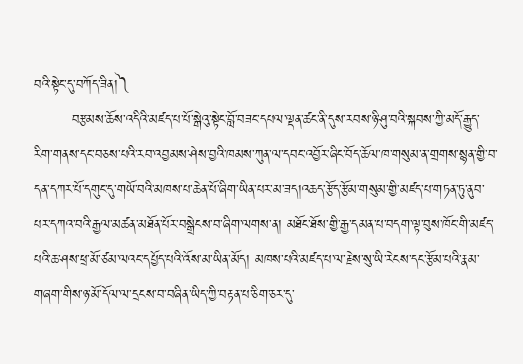བའི་སྟེང་དུ་བཀོད་ཟིན།༽
        བརྩམས་ཆོས་འདིའི་མཛད་པ་པོ་སྒེའུ་སྟེང་བློ་བཟང་དཔལ་ལྡན་ཚང་ནི་དུས་རབས་ཉི་ཤུ་བའི་སྐབས་ཀྱི་མདོ་རྒྱུད་རིག་གནས་དང་བཅས་པའི་རབ་འབྱམས་ཤེས་བྱའི་ཁམས་ཀུན་ལ་དབང་འབྱོར་ཞིང་བོད་ཆོལ་ཁ་གསུམ་ན་གྲགས་སྙན་གྱི་བ་དན་དཀར་པོ་དགུང་དུ་གཡོ་བའི་མཁས་པ་ཆེན་པོ་ཞིག་ཡིན་པར་མ་ཟད།འཆད་རྩོད་རྩོམ་གསུམ་གྱི་མཛད་པ་གཏན་ཏུ་ནུབ་པར་དཀའ་བའི་རྒྱལ་མཚན་མཐོན་པོར་བསྒྲེངས་བ་ཞིག་ལགས་ན། མཐོང་ཐོས་གྱི་རྒྱ་དམན་པ་བདག་ལྟ་བུས་ཁོང་གི་མཛད་པའི་ཆ་ཤས་ཕྲ་མོ་ཙམ་ལའང་དཔྱོད་པའི་འོས་མ་ཡིན་མོད། མཁས་པའི་མཛད་པ་ལ་རྗེས་སུ་ཡི་རེངས་དང་རྩོམ་པའི་རྣམ་གཞག་གིས་ཉ་མོ་དོལ་ལ་དྲངས་བ་བཞིན་ཡིད་ཀྱི་བརྟན་པ་ཅིག་ཅར་དུ་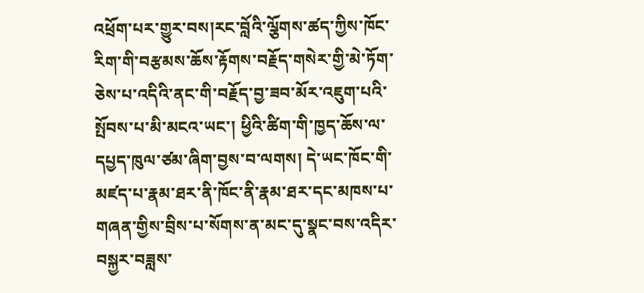འཕྲོག་པར་གྱུར་བས།རང་བློའི་ལྕོགས་ཚད་ཀྱིས་ཁོང་རིག་གི་བརྩམས་ཆོས་རྟོགས་བརྗོད་གསེར་གྱི་མེ་ཏོག་ཅེས་པ་འདིའི་ནང་གི་བརྗོད་བྱ་ཟབ་མོར་འཇུག་པའི་སྤོབས་པ་མི་མངའ་ཡང་། ཕྱིའི་ཚིག་གི་ཁྱད་ཆོས་ལ་དཔྱད་ཁུལ་ཙམ་ཞིག་བྱས་བ་ལགས། དེ་ཡང་ཁོང་གི་མཛད་པ་རྣམ་ཐར་ནི་ཁོང་ནི་རྣམ་ཐར་དང་མཁས་པ་གཞན་གྱིས་བྲིས་པ་སོགས་ན་མང་དུ་སྣང་བས་འདིར་བསྐྱར་བཟླས་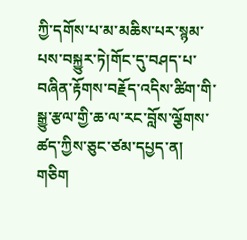ཀྱི་དགོས་པ་མ་མཆིས་པར་སྙམ་པས་བསྐྱུར་ཏེ།གོང་དུ་བཤད་པ་བཞིན་རྟོགས་བརྗོད་འདིས་ཚིག་གི་སྒྱུ་རྩལ་གྱི་ཆ་ལ་རང་བློས་ལྕོགས་ཚད་ཀྱིས་ཅུང་ཙམ་དཔྱད་ན།
གཅིག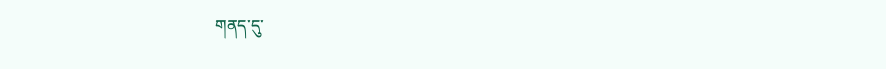གནད་དུ་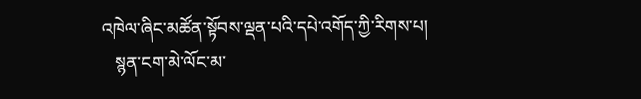འཁེལ་ཞིང་མཚོན་སྟོབས་ལྡན་པའི་དཔེ་འགོད་ཀྱི་རིགས་པ།
   སྙན་ངག་མེ་ལོང་མ་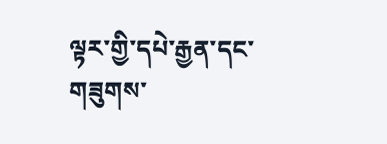ལྟར་གྱི་དཔེ་རྒྱན་དང་གཟུགས་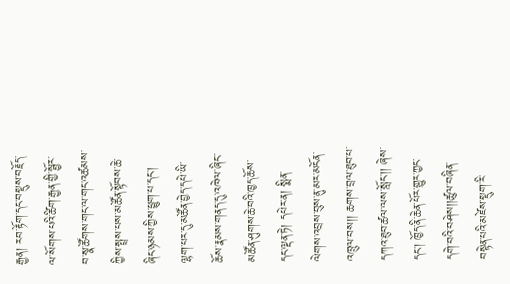རྒྱན། རབ་རྟོག་དང་བསྡུས་བརྗོད་ལ་སོགས་པའི་ཚིག་རྒྱན་གྱི་སྦྱོར་བ་སྣ་ཚོགས་གང་ལ་གང་འཚམས་ཀྱིས་སྤྲས་པས་མཚོན་སྟོབས་ཆེ་ཞིང་ཉམས་ཀྱིས་ཕྱུག་པ་དང་། ལྷག་པར་དུ་མཚོན་བྱེད་དཔེ་ཡི་ཆོས་རྣམས་གནད་དུ་འཁེལ་ཞིང་་མཚོན་ཤུགས་ཆེ་བའི་ཁྱད་ཆོས་དང་ལྡན་ཏེ། དཔེར་ན། སྨིན་ལེགས་འབྲས་བུས་ནུ་མར་མངོན་འཁྲུལ་བས།། ཆགས་བྲལ་ཐུབ་པ་དཀའ་ཐུབ་ཚལ་ལས་སློང་།། ཞེས་དང་། ཁྱོད་ནི་ཆེན་པོར་གྱུར་ཀྱང་དགེ་བའི་བཤེས།།ཚུལ་བཞིན་བསྟེན་པའི་མཛེས་སྡུག་རི་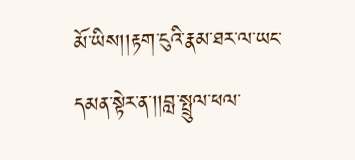མོ་ཡིས།།རྟག་ངུའི་རྣམ་ཐར་ལ་ཡང་དམན་སྟེར་ན་།།བླ་སྤྲུལ་ཕལ་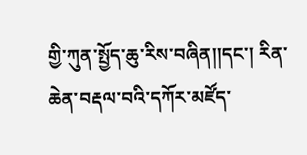གྱི་ཀུན་སྤྱོད་ཆུ་རིས་བཞིན།།དང་། རིན་ཆེན་བརྡལ་བའི་དཀོར་མཛོད་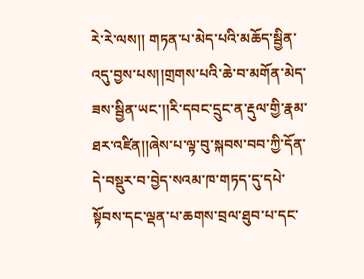རེ་རེ་ལས།། གཏན་པ་མེད་པའི་མཆོད་སྦྱིན་འདུ་བྱས་པས།།གྲགས་པའི་ཆེ་བ་མགོན་མེད་ཟས་སྦྱིན་ཡང་།།རི་དབང་དྲུང་ན་རྡུལ་གྱི་རྣམ་ཐར་འཛིན།།ཞེས་པ་ལྟ་བུ་སྐབས་བབ་ཀྱི་དོན་དེ་བསྡུར་བ་བྱེད་སའམ་ཁ་གཏད་དུ་དཔེ་སྟོབས་དང་ལྡན་པ་ཆགས་བྲལ་ཐུབ་པ་དང་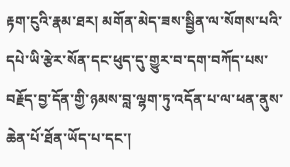རྟག་ངུའི་རྣམ་ཐར། མགོན་མེད་ཟས་སྦྱིན་ལ་སོགས་པའི་དཔེ་ཡི་རྩེར་སོན་དང་ཕུད་དུ་གྱུར་བ་དག་བཀོད་པས་བརྗོད་བྱ་དོན་གྱི་ཉམས་བླ་ལྷག་ཏུ་འདོན་པ་ལ་ཕན་ནུས་ཆེན་པོ་ཐོན་ཡོད་པ་དང་།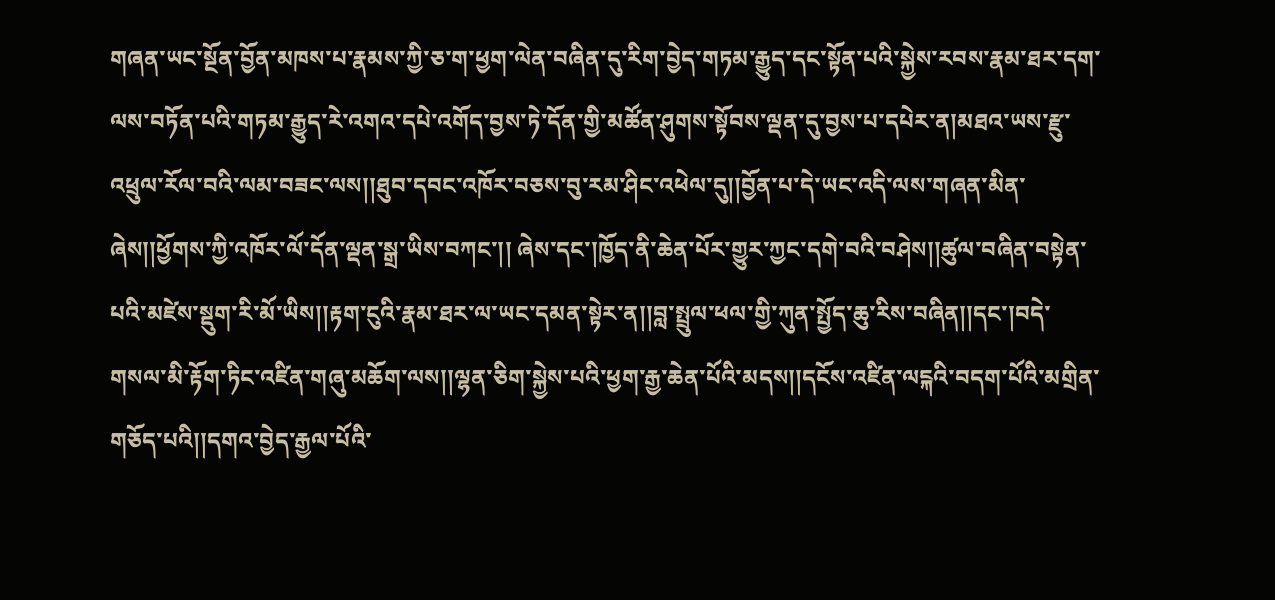གཞན་ཡང་སྔོན་བྱོན་མཁས་པ་རྣམས་ཀྱི་ཅ་ག་ཕྱག་ལེན་བཞིན་དུ་རིག་བྱེད་གཏམ་རྒྱུད་དང་སྟོན་པའི་སྐྱེས་རབས་རྣམ་ཐར་དག་ལས་བཏོན་པའི་གཏམ་རྒྱུད་རེ་འགའ་དཔེ་འགོད་བྱས་ཏེ་དོན་གྱི་མཚོན་ཤུགས་སྟོབས་ལྡན་དུ་བྱས་པ་དཔེར་ན།མཐའ་ཡས་རྫུ་འཕྲུལ་རོལ་བའི་ལམ་བཟང་ལས།།ཐུབ་དབང་འཁོར་བཅས་བུ་རམ་ཤིང་འཕེལ་དུ།།བྱོན་པ་དེ་ཡང་འདི་ལས་གཞན་མིན་ཞེས།།ཕྱོགས་ཀྱི་འཁོར་ལོ་དོན་ལྡན་སྒྲ་ཡིས་བཀང་།། ཞེས་དང་།ཁྱོད་ནི་ཆེན་པོར་གྱུར་ཀྱང་དགེ་བའི་བཤེས།།ཚུལ་བཞིན་བསྟེན་པའི་མཛེས་སྡུག་རི་མོ་ཡིས།།རྟག་ངུའི་རྣམ་ཐར་ལ་ཡང་དམན་སྟེར་ན།།བླ་སྤྲུལ་ཕལ་གྱི་ཀུན་སྤྱོད་ཆུ་རིས་བཞིན།།དང་།བདེ་གསལ་མི་རྟོག་ཏིང་འཛིན་གཞུ་མཆོག་ལས།།ལྷན་ཅིག་སྐྱེས་པའི་ཕྱག་རྒྱ་ཆེན་པོའི་མདས།།དངོས་འཛིན་ལངྐའི་བདག་པོའི་མགྲིན་གཅོད་པའི།།དགའ་བྱེད་རྒྱལ་པོའི་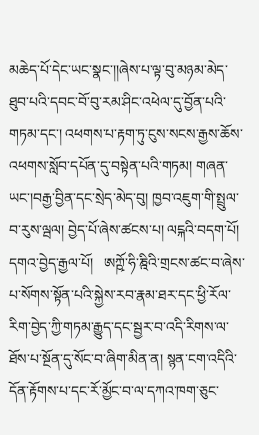མཆེད་པོ་དེང་ཡང་སྣང་།།ཞེས་པ་ལྟ་བུ་མཉམ་མེད་ཐུབ་པའི་དབང་བོ་བུ་རམ་ཤིང་འཕེལ་དུ་བྱོན་པའི་གཏམ་དང་། འཕགས་པ་རྟག་ཏུ་ངུས་སངས་རྒྱས་ཆོས་འཕགས་སློབ་དཔོན་དུ་བསྟེན་པའི་གཏམ། གཞན་ཡང་།བརྒྱ་བྱིན་དང་སྲེད་མེད་བུ། ཁྱབ་འཇུག་གི་སྤྲུལ་བ་རུས་ལྦལ། བྱེད་པོ་ཞེས་ཚངས་པ། ལངྐའི་བདག་པོ། དགའ་བྱེད་རྒྱལ་པོ།   ཨཀྵོ་ཧི་ཎྰིའི་གྲངས་ཚང་བ་ཞེས་པ་སོགས་སྟོན་པའི་སྐྱེས་རབ་རྣམ་ཐར་དང་ཕྱི་རོལ་རིག་བྱེད་ཀྱི་གཏམ་རྒྱུད་དང་སྦྱར་བ་འདི་རིགས་ལ་ཐོས་པ་སྔོན་དུ་སོང་བ་ཞིག་མིན་ན། སྙན་ངག་འདིའི་དོན་རྟོགས་པ་དང་རོ་མྱོང་བ་ལ་དཀའ་ཁག་ཅུང་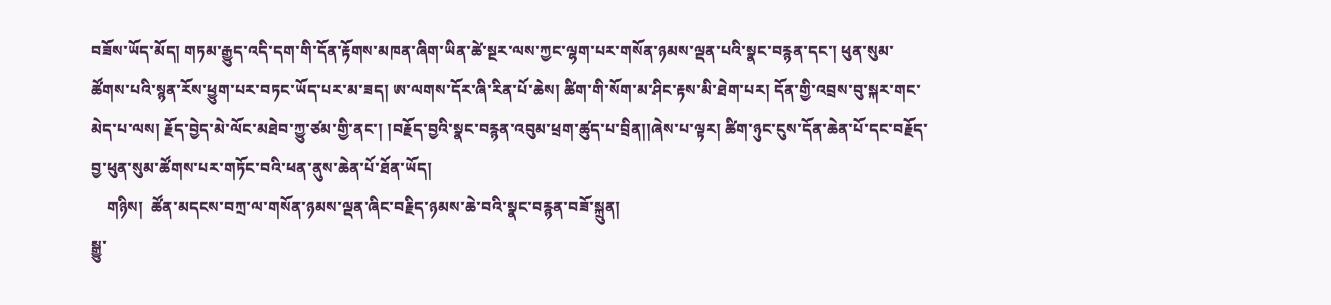བཟོས་ཡོད་མོད། གཏམ་རྒྱུད་འདི་དག་གི་དོན་རྟོགས་མཁན་ཞིག་ཡིན་ཚེ་སྔར་ལས་ཀྱང་ལྷག་པར་གསོན་ཉམས་ལྡན་པའི་སྣང་བརྙན་དང་། ཕུན་སུམ་ཚོགས་པའི་སྙན་རོས་ཕྱུག་པར་བཏང་ཡོད་པར་མ་ཟད། ཨ་ལགས་དོར་ཞི་རིན་པོ་ཆེས། ཚིག་གི་སོག་མ་ཤིང་རྟས་མི་ཐེག་པར། དོན་གྱི་འབྲས་བུ་སྐར་གང་མེད་པ་ལས། རྗོད་བྱེད་མེ་ལོང་མཐེབ་ཀྱུ་ཙམ་གྱི་ནང་། །བརྗོད་བྱའི་སྣང་བརྙན་འབུམ་ཕྲག་ཚུད་པ་བྲིན།།ཞེས་པ་ལྟར། ཚིག་ཉུང་ངུས་དོན་ཆེན་པོ་དང་བརྗོད་བྱ་ཕུན་སུམ་ཚོགས་པར་གཏོང་བའི་ཕན་ནུས་ཆེན་པོ་ཐོན་ཡོད།
    གཉིས།  ཚོན་མདངས་བཀྲ་ལ་གསོན་ཉམས་ལྡན་ཞིང་བརྗིད་ཉམས་ཆེ་བའི་སྣང་བརྙན་བཟོ་སྐྲུན།
སྒྱུ་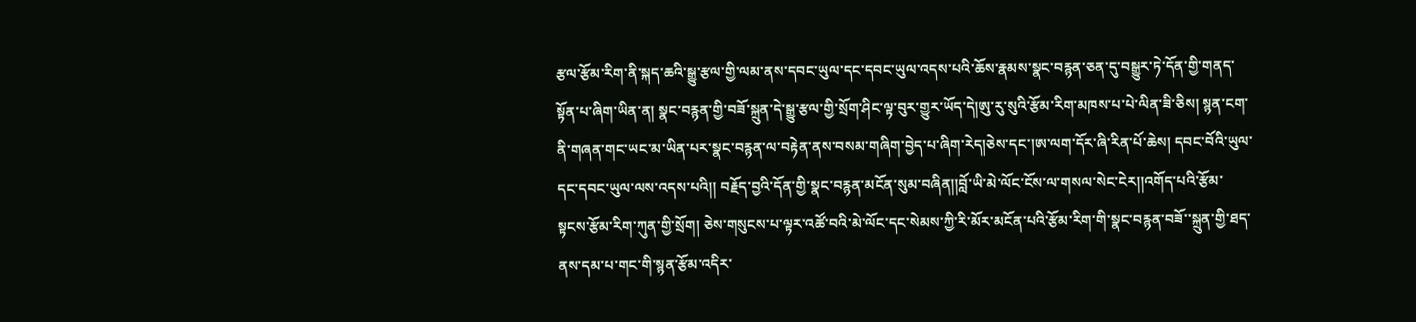རྩལ་རྩོམ་རིག་ནི་སྐད་ཆའི་སྒྱུ་རྩལ་གྱི་ལམ་ནས་དབང་ཡུལ་དང་དབང་ཡུལ་འདས་པའི་ཆོས་རྣམས་སྣང་བརྙན་ཅན་དུ་བསྒྱུར་ཏེ་དོན་གྱི་གནད་སྟོན་པ་ཞིག་ཡིན་ན། སྣང་བརྙན་གྱི་བཟོ་སྐྲུན་དེ་སྒྱུ་རྩལ་གྱི་སྲོག་ཤིང་ལྟ་བུར་གྱུར་ཡོད་དེ།ཨུ་རུ་སུའི་རྩོམ་རིག་མཁས་པ་པེ་ལིན་ཟི་ཅིས། སྙན་ངག་ནི་གཞན་གང་ཡང་མ་ཡིན་པར་སྣང་བརྙན་ལ་བརྟེན་ནས་བསམ་གཞིག་བྱེད་པ་ཞིག་རེད།ཅེས་དང་།ཨ་ལག་དོར་ཞི་རིན་པོ་ཆེས། དབང་བོའི་ཡུལ་དང་དབང་ཡུལ་ལས་འདས་པའི།། བརྗོད་བྱའི་དོན་གྱི་སྣང་བརྙན་མངོན་སུམ་བཞིན།།བློ་ཡི་མེ་ལོང་ངོས་ལ་གསལ་སེང་ངེར།།འགོད་པའི་རྩོམ་སྟངས་རྩོམ་རིག་ཀུན་གྱི་སྲོག། ཅེས་གསུངས་པ་ལྟར་འཚོ་བའི་མེ་ལོང་དང་སེམས་ཀྱི་རི་མོར་མངོན་པའི་རྩོམ་རིག་གི་སྣང་བརྙན་བཟོ་་སྐྲུན་གྱི་ཐད་ནས་དམ་པ་གང་གི་སྙན་རྩོམ་འདིར་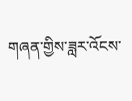གཞན་གྱིས་ཟླར་འོངས་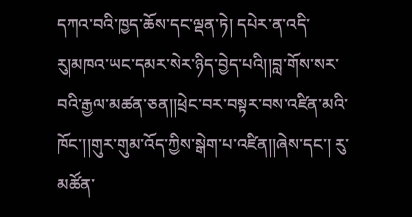དཀའ་བའི་ཁྱད་ཆོས་དང་ལྡན་ཏེ། དཔེར་ན་འདི་རུ།མཁའ་ཡང་དམར་སེར་ཉིད་བྱེད་པའི།།བླ་གོས་སར་བའི་རྒྱལ་མཚན་ཅན།།ཕྲེང་བར་བསྟར་བས་འཛིན་མའི་ཁོང་།།གུར་གུམ་འོད་ཀྱིས་སྒེག་པ་འཛིན།།ཞེས་དང་། རུ་མཚོན་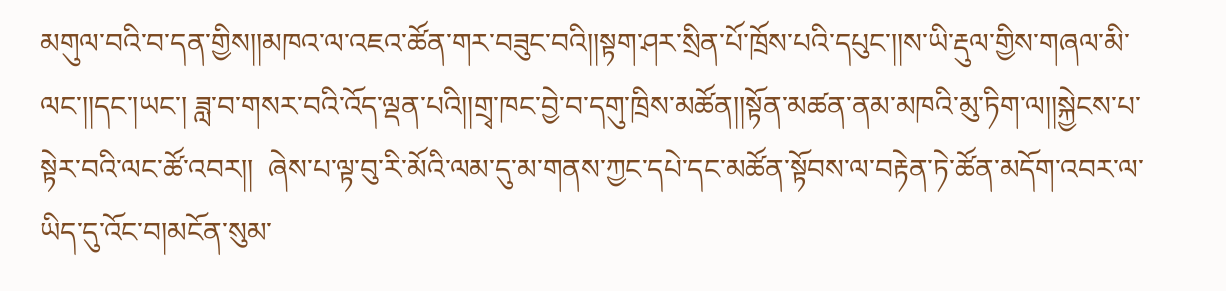མགུལ་བའི་བ་དན་གྱིས།།མཁའ་ལ་འཇའ་ཚོན་གར་བཟུང་བའི།།སྟག་ཤར་སྲིན་པོ་ཁྲོས་པའི་དཔུང་།།ས་ཡི་རྡུལ་གྱིས་གཞལ་མི་ལང་།།དང་།ཡང་། ཟླ་བ་གསར་བའི་འོད་ལྡན་པའི།།གྲྭ་ཁང་བྱེ་བ་དགུ་ཁྲིས་མཚོན།།སྟོན་མཚན་ནམ་མཁའི་མུ་ཏིག་ལ།།སྐྱེངས་པ་སྟེར་བའི་ལང་ཚོ་འབར།།  ཞེས་པ་ལྟ་བུ་རི་མོའི་ལམ་དུ་མ་གནས་ཀྱང་དཔེ་དང་མཚོན་སྟོབས་ལ་བརྟེན་ཏེ་ཚོན་མདོག་འབར་ལ་ཡིད་དུ་འོང་བ།མངོན་སུམ་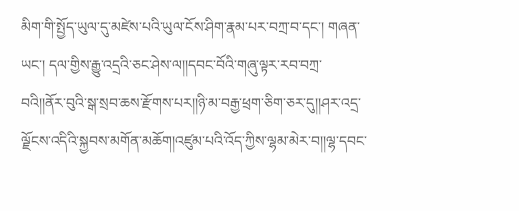མིག་གི་སྤྱོད་ཡུལ་དུ་མཛེས་པའི་ཡུལ་ངོས་ཤིག་རྣམ་པར་བཀྲ་བ་དང་། གཞན་ཡང་། དལ་གྱིས་རྒྱུ་འདྲའི་ཅང་ཤེས་ལ།།དབང་བོའི་གཞུ་ལྟར་རབ་བཀྲ་བའི།།ནོར་བུའི་སྒ་སྲབ་ཆས་རྫོགས་པར།།ཉི་མ་བརྒྱ་ཕྲག་ཅིག་ཅར་དུ།།ཤར་འདྲ་ལྗོངས་འདིའི་སྐྱབས་མགོན་མཆོག།འཛུམ་པའི་འོད་ཀྱིས་ལྷམ་མེར་བ།།ལྷ་དབང་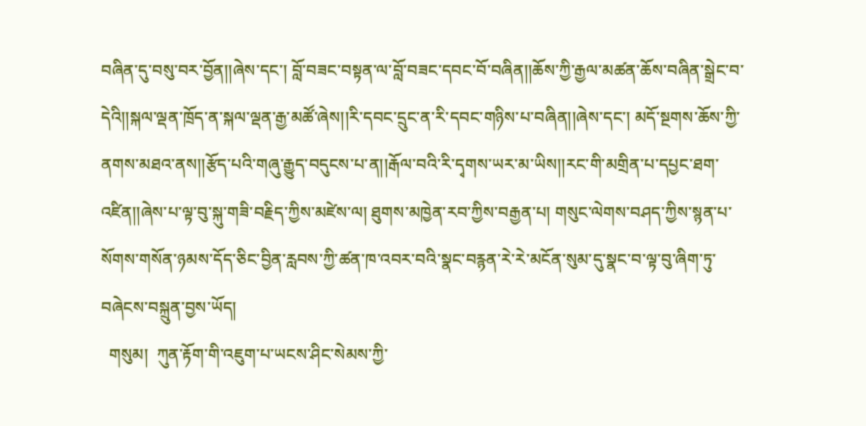བཞིན་དུ་བསུ་བར་བྱོན།།ཞེས་དང་། བློ་བཟང་བསྟན་ལ་བློ་བཟང་དབང་བོ་བཞིན།།ཆོས་ཀྱི་རྒྱལ་མཚན་ཆོས་བཞིན་སྒྲེང་བ་དེའི།།སྐལ་ལྡན་ཁྲོད་ན་སྐལ་ལྡན་རྒྱ་མཚོ་ཞེས།།རི་དབང་དྲུང་ན་རི་དབང་གཉིས་པ་བཞིན།།ཞེས་དང་། མདོ་སྔགས་ཆོས་ཀྱི་ནགས་མཐའ་ནས།།རྩོད་པའི་གཞུ་རྒྱུད་བདུངས་པ་ན།།རྒོལ་བའི་རི་དྭགས་ཡར་མ་ཡིས།།རང་གི་མགྲིན་པ་དཔྱང་ཐག་འཛིན།།ཞེས་པ་ལྟ་བུ་སྐུ་གཟི་བརྗིད་ཀྱིས་མཛེས་ལ། ཐུགས་མཁྱེན་རབ་ཀྱིས་བརྒྱན་པ། གསུང་ལེགས་བཤད་ཀྱིས་སྙན་པ་སོགས་གསོན་ཉམས་དོད་ཅིང་བྱིན་རླབས་ཀྱི་ཚན་ཁ་འབར་བའི་སྣང་བརྙན་རེ་རེ་མངོན་སུམ་དུ་སྣང་བ་ལྟ་བུ་ཞིག་ཏུ་བཞེངས་བསྐྲུན་བྱས་ཡོད།
  གསུམ།  ཀུན་རྟོག་གི་འཇུག་པ་ཡངས་ཤིང་སེམས་ཀྱི་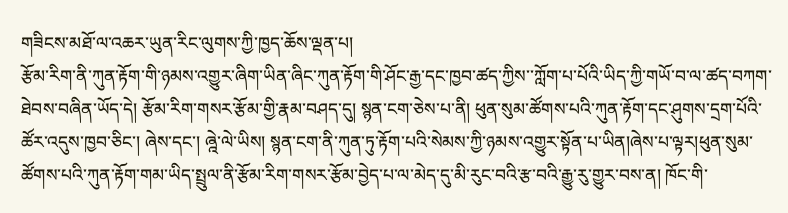གཟིངས་མཐོ་ལ་འཆར་ཡུན་རིང་ལུགས་ཀྱི་ཁྱད་ཆོས་ལྡན་པ།
རྩོམ་རིག་ནི་ཀུན་རྟོག་གི་ཉམས་འགྱུར་ཞིག་ཡིན་ཞིང་ཀུན་རྟོག་གི་ཤོང་རྒྱ་དང་ཁྱབ་ཚད་ཀྱིས་་ཀློག་པ་པོའི་ཡིད་ཀྱི་གཡོ་བ་ལ་ཚད་བཀག་ཐེབས་བཞིན་ཡོད་དེ། རྩོམ་རིག་གསར་རྩོམ་གྱི་རྣམ་བཤད་དུ། སྙན་ངག་ཅེས་པ་ནི། ཕུན་སུམ་ཚོགས་པའི་ཀུན་རྟོག་དང་ཤུགས་དྲག་པོའི་ཚོར་འདུས་ཁྱབ་ཅིང་། ཞེས་དང་། ཞྰེ་ལེ་ཡིས། སྙན་ངག་ནི་ཀུན་ཏུ་རྟོག་པའི་སེམས་ཀྱི་ཉམས་འགྱུར་སྟོན་པ་ཡིན།ཞེས་པ་ལྟར།ཕུན་སུམ་ཚོགས་པའི་ཀུན་རྟོག་གམ་ཡིད་སྤྲུལ་ནི་རྩོམ་རིག་གསར་རྩོམ་བྱེད་པ་ལ་མེད་དུ་མི་རུང་བའི་རྩ་བའི་རྒྱུ་རུ་གྱུར་བས་ན། ཁོང་གི་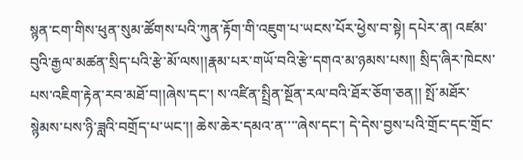སྙན་ངག་གིས་ཕུན་སུམ་ཚོགས་པའི་ཀུན་རྟོག་གི་འཇུག་པ་ཡངས་པོར་ཕྱེས་བ་སྟེ། དཔེར་ན། འཛམ་བུའི་རྒྱལ་མཚན་སྲིད་པའི་རྩེ་མོ་ལས།།རྣམ་པར་གཡོ་བའི་རྩེ་དགའ་མ་ཉམས་པས།། སྲིད་ཞིར་ཁེངས་པས་འཇིག་རྟེན་རབ་མཐོ་བ།།ཞེས་དང་། ས་འཛིན་སྤྲིན་སྔོན་རལ་བའི་ཐོར་ཅོག་ཅན།། སྤོ་མཐོར་སྙེམས་པས་ཉི་ཟླའི་བགྲོད་པ་ཡང་།། ཆེས་ཆེར་དམའ་ན་་་་ཞེས་དང་། དེ་དེས་བྱས་པའི་གྲོང་དང་གྲོང་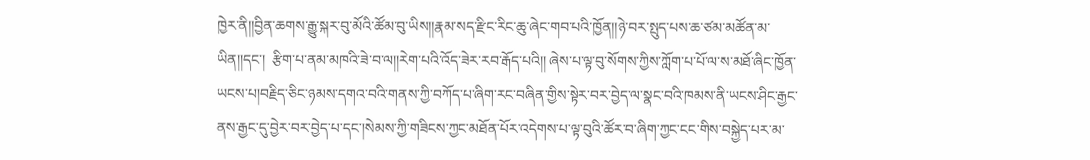ཁྱེར་ནི།།བྱིན་ཆགས་རྒྱུ་སྐར་བུ་མོའི་ཚོམ་བུ་ཡིས།།རྣམ་སད་རྫིང་རིང་ཆུ་ཞེང་གབ་པའི་ཁྱོན།།ཉེ་བར་སྤུད་པས་ཆ་ཙམ་མཚོན་མ་ཡིན།།དང་།  རྩིག་པ་ནམ་མཁའི་ཟེ་བ་ལ།།རེག་པའི་འོད་ཟེར་རབ་རྒོད་པའི།། ཞེས་པ་ལྟ་བུ་སོགས་ཀྱིས་ཀློག་པ་པོ་ལ་ས་མཐོ་ཞིང་ཁྱོན་ཡངས་པ།བརྗིད་ཅིང་ཉམས་དགའ་བའི་གནས་ཀྱི་བཀོད་པ་ཞིག་རང་བཞིན་གྱིས་སྟེར་བར་བྱེད་ལ་སྣང་བའི་ཁམས་ནི་ཡངས་ཤིང་རྒྱང་ནས་རྒྱང་དུ་བྱེར་བར་བྱེད་པ་དང་།སེམས་ཀྱི་གཟིངས་ཀྱང་མཐོན་པོར་འདེགས་པ་ལྟ་བུའི་ཚོར་བ་ཞིག་ཀྱང་ངང་གིས་བསྐྱེད་པར་མ་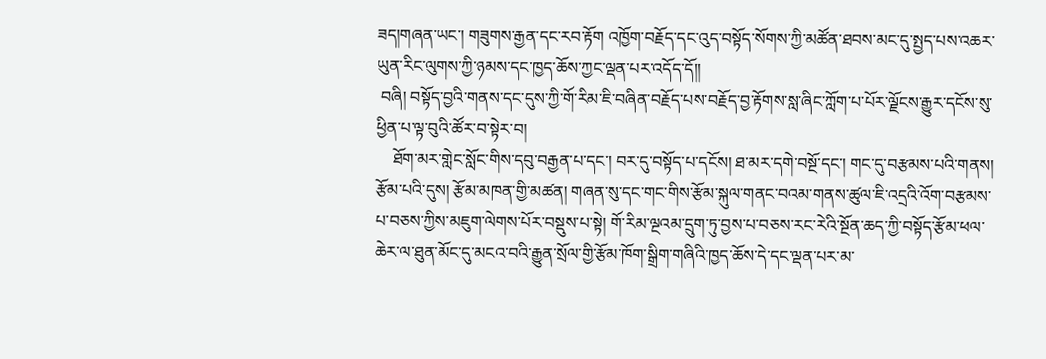ཟད།གཞན་ཡང་། གཟུགས་རྒྱན་དང་རབ་རྟོག འཁྱོག་བརྗོད་དང་འུད་བསྟོད་སོགས་ཀྱི་མཚོན་ཐབས་མང་དུ་སྤྱད་པས་འཆར་ཡུན་རིང་ལུགས་ཀྱི་ཉམས་དང་ཁྱད་ཆོས་ཀྱང་ལྡན་པར་འདོད་དོ།།
 བཞི། བསྟོད་བྱའི་གནས་དང་དུས་ཀྱི་གོ་རིམ་ཇི་བཞིན་བརྗོད་པས་བརྗོད་བྱ་རྟོགས་སླ་ཞིང་ཀློག་པ་པོར་ལྗོངས་རྒྱུར་དངོས་སུ་ཕྱིན་པ་ལྟ་བུའི་ཚོར་བ་སྟེར་བ།
    ཐོག་མར་གླེང་སློང་གིས་དབུ་བརྒྱན་པ་དང་། བར་དུ་བསྟོད་པ་དངོས། ཐ་མར་དགེ་བསྔོ་དང་། གང་དུ་བརྩམས་པའི་གནས། རྩོམ་པའི་དུས། རྩོམ་མཁན་གྱི་མཚན། གཞན་སུ་དང་གང་གིས་རྩོམ་སྐུལ་གནང་བའམ་གནས་ཚུལ་ཇི་འདྲའི་འོག་བརྩམས་པ་བཅས་ཀྱིས་མཇུག་ལེགས་པོར་བསྡུས་པ་སྟེ། གོ་རིམ་ལྔའམ་དྲུག་ཏུ་བྱས་པ་བཅས་རང་རེའི་སྔོན་ཆད་ཀྱི་བསྟོད་རྩོམ་ཕལ་ཆེར་ལ་ཐུན་མོང་དུ་མངའ་བའི་རྒྱུན་སྲོལ་གྱི་རྩོམ་ཁོག་སྒྲིག་གཞིའི་ཁྱད་ཆོས་དེ་དང་ལྡན་པར་མ་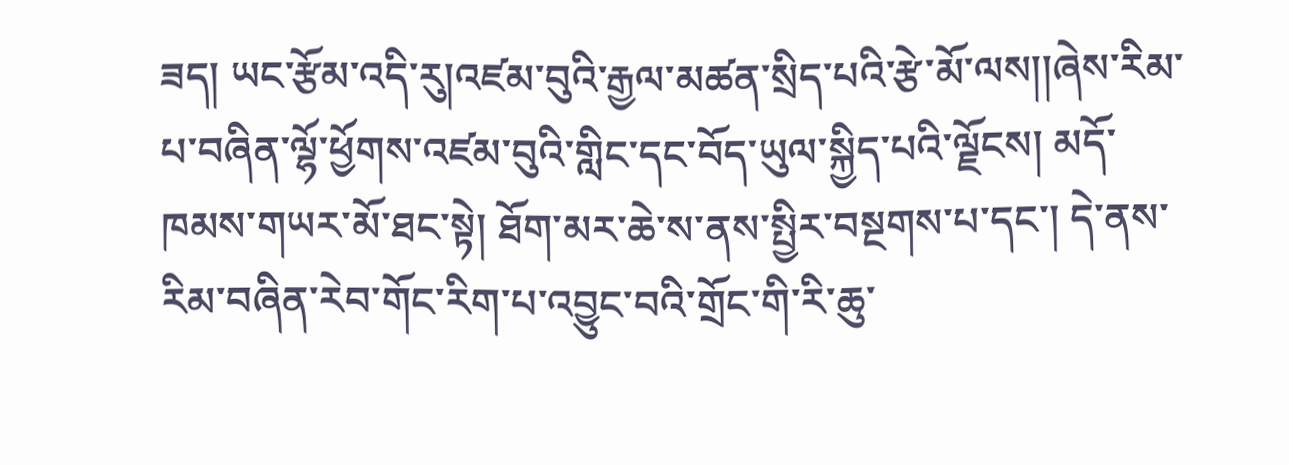ཟད། ཡང་རྩོམ་འདི་རུ།འཛམ་བུའི་རྒྱལ་མཚན་སྲིད་པའི་རྩེ་མོ་ལས།།ཞེས་རིམ་པ་བཞིན་ལྷོ་ཕྱོགས་འཛམ་བུའི་གླིང་དང་བོད་ཡུལ་སྐྱིད་པའི་ལྗོངས། མདོ་ཁམས་གཡར་མོ་ཐང་སྟེ། ཐོག་མར་ཆེ་ས་ནས་སྤྱིར་བསྔགས་པ་དང་། དེ་ནས་རིམ་བཞིན་རེབ་གོང་རིག་པ་འབྱུང་བའི་གྲོང་གི་རི་ཆུ་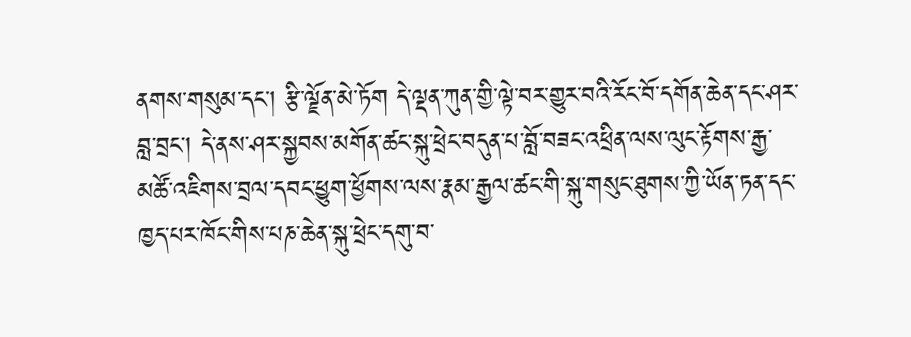ནགས་གསུམ་དང་། རྩི་ལྗོན་མེ་ཏོག དེ་ལྡན་ཀུན་གྱི་ལྟེ་བར་གྱུར་བའི་རོང་བོ་དགོན་ཆེན་དང་ཤར་བླ་བྲང་། དེ་ནས་ཤར་སྐྱབས་མགོན་ཚང་སྐུ་ཕྲེང་བདུན་པ་བློ་བཟང་འཕྲིན་ལས་ལུང་རྟོགས་རྒྱ་མཚོ་འཇིགས་བྲལ་དབང་ཕྱུག་ཕྱོགས་ལས་རྣམ་རྒྱལ་ཚང་གི་སྐུ་གསུང་ཐུགས་ཀྱི་ཡོན་ཏན་དང་ཁྱད་པར་ཁོང་གིས་པཎ་ཆེན་སྐུ་ཕྲེང་དགུ་བ་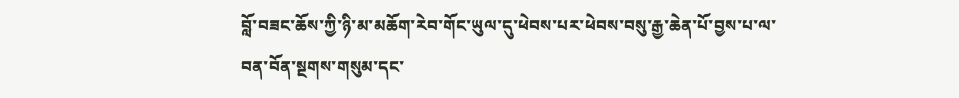བློ་བཟང་ཆོས་ཀྱི་ཉི་མ་མཆོག་རེབ་གོང་ཡུལ་དུ་ཕེབས་པར་ཕེབས་བསུ་རྒྱ་ཆེན་པོ་བྱས་པ་ལ་བན་བོན་སྔགས་གསུམ་དང་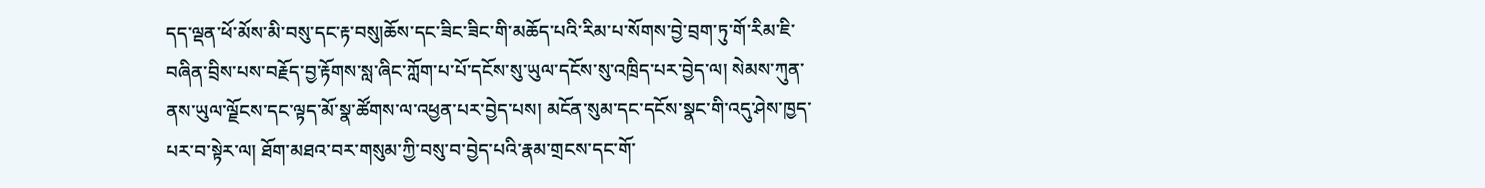དད་ལྡན་ཕོ་མོས་མི་བསུ་དང་རྟ་བསུ།ཆོས་དང་ཟིང་ཟིང་གི་མཆོད་པའི་རིམ་པ་སོགས་བྱེ་བྲག་ཏུ་གོ་རིམ་ཇི་བཞིན་བྲིས་པས་བརྗོད་བྱ་རྟོགས་སླ་ཞིང་ཀློག་པ་པོ་དངོས་སུ་ཡུལ་དངོས་སུ་འཁྲིད་པར་བྱེད་ལ། སེམས་ཀུན་ནས་ཡུལ་ལྗོངས་དང་ལྟད་མོ་སྣ་ཚོགས་ལ་འཕྱན་པར་བྱེད་པས། མངོན་སུམ་དང་དངོས་སྣང་གི་འདུ་ཤེས་ཁྱད་པར་བ་སྟེར་ལ། ཐོག་མཐའ་བར་གསུམ་ཀྱི་བསུ་བ་བྱེད་པའི་རྣམ་གྲངས་དང་གོ་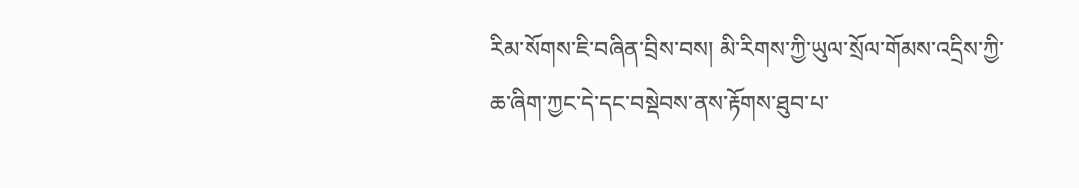རིམ་སོགས་ཇི་བཞིན་བྲིས་བས། མི་རིགས་ཀྱི་ཡུལ་སྲོལ་གོམས་འདྲིས་ཀྱི་ཆ་ཞིག་ཀྱང་དེ་དང་བསྡེབས་ནས་རྟོགས་ཐུབ་པ་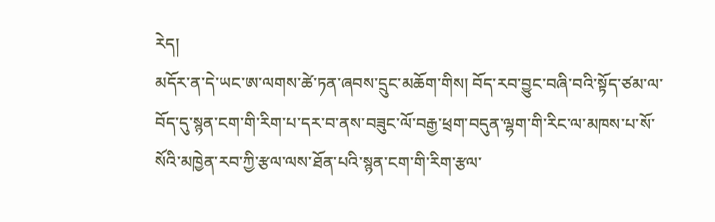རེད།
མདོར་ན་དེ་ཡང་ཨ་ལགས་ཚེ་ཏན་ཞབས་དྲུང་མཆོག་གིས། བོད་རབ་བྱུང་བཞི་བའི་སྟོད་ཙམ་ལ་བོད་དུ་སྙན་ངག་གི་རིག་པ་དར་བ་ནས་བཟུང་ལོ་བརྒྱ་ཕྲག་བདུན་ལྷག་གི་རིང་ལ་མཁས་པ་སོ་སོའི་མཁྱེན་རབ་ཀྱི་རྩལ་ལས་ཐོན་པའི་སྙན་ངག་གི་རིག་རྩལ་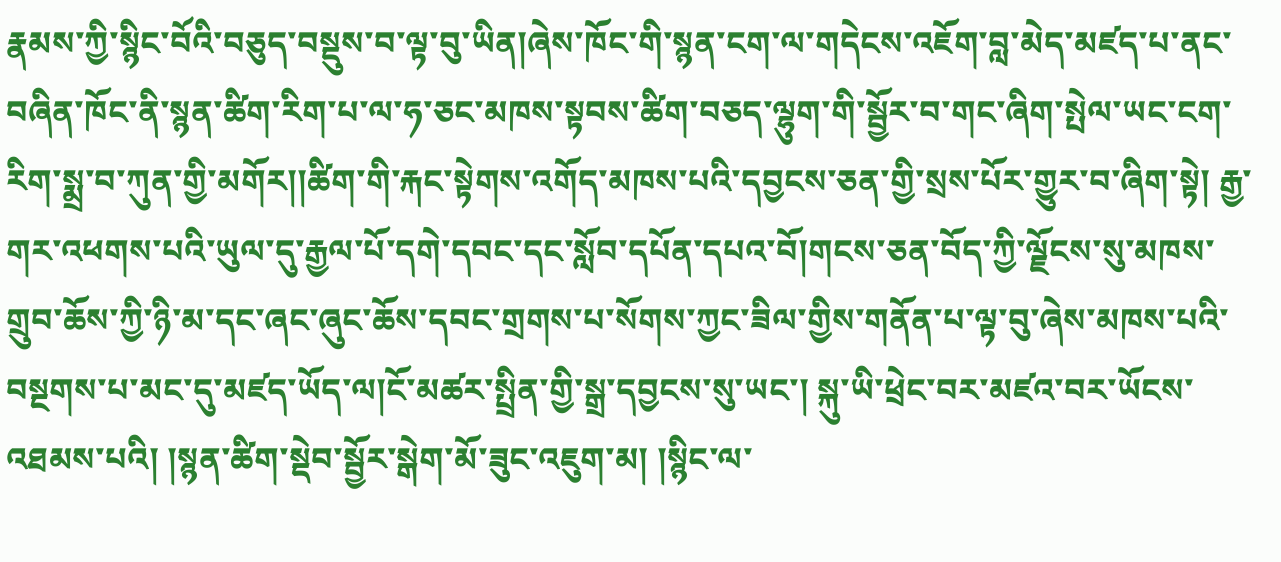རྣམས་ཀྱི་སྙིང་བོའི་བཅུད་བསྡུས་བ་ལྟ་བུ་ཡིན།ཞེས་ཁོང་གི་སྙན་ངག་ལ་གདེངས་འཇོག་བླ་མེད་མཛད་པ་ནང་བཞིན་ཁོང་ནི་སྙན་ཚིག་རིག་པ་ལ་ཧ་ཅང་མཁས་སྟབས་ཚིག་བཅད་ལྷུག་གི་སྦྱོར་བ་གང་ཞིག་སྤེལ་ཡང་ངག་རིག་སྨྲ་བ་ཀུན་གྱི་མགོར།།ཚིག་གི་རྐང་སྟེགས་འགོད་མཁས་པའི་དབྱངས་ཅན་གྱི་སྲས་པོར་གྱུར་བ་ཞིག་སྟེ། རྒྱ་གར་འཕགས་པའི་ཡུལ་དུ་རྒྱལ་པོ་དགེ་དབང་དང་སློབ་དཔོན་དཔའ་བོ།གངས་ཅན་བོད་ཀྱི་ལྗོངས་སུ་མཁས་གྲུབ་ཆོས་ཀྱི་ཉི་མ་དང་ཞང་ཞུང་ཆོས་དབང་གྲགས་པ་སོགས་ཀྱང་ཟིལ་གྱིས་གནོན་པ་ལྟ་བུ་ཞེས་མཁས་པའི་བསྔགས་པ་མང་དུ་མཛད་ཡོད་ལ།ངོ་མཚར་སྤྲིན་གྱི་སྒྲ་དབྱངས་སུ་ཡང་། སྐུ་ཡི་ཕྲེང་བར་མཛའ་བར་ཡོངས་འཐམས་པའི། །སྙན་ཚིག་སྡེབ་སྦྱོར་སྒེག་མོ་ཟུང་འཇུག་མ། །སྙིང་ལ་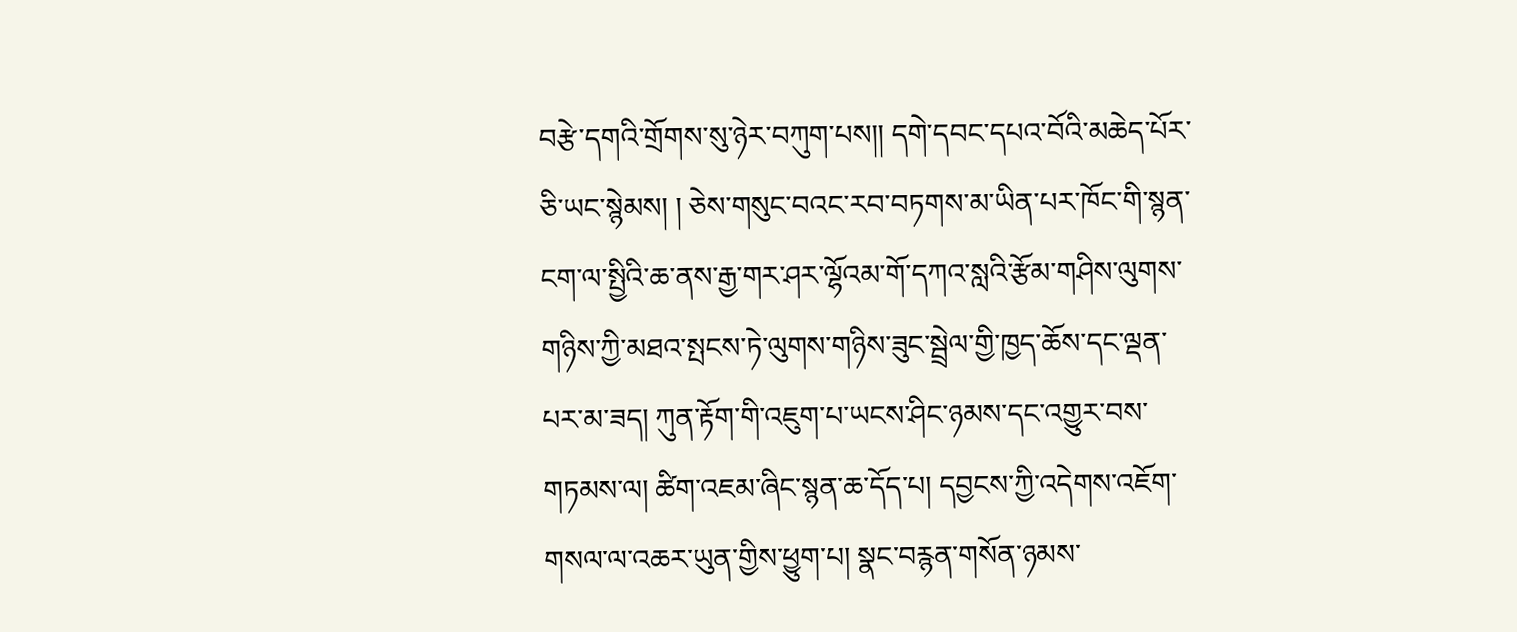བརྩེ་དགའི་གྲོགས་སུ་ཉེར་བཀུག་པས།། དགེ་དབང་དཔའ་བོའི་མཆེད་པོར་ཅི་ཡང་སྙེམས། ། ཅེས་གསུང་བའང་རབ་བཏགས་མ་ཡིན་པར་ཁོང་གི་སྙན་ངག་ལ་སྤྱིའི་ཆ་ནས་རྒྱ་གར་ཤར་ལྷོའམ་གོ་དཀའ་སླའི་རྩོམ་གཤིས་ལུགས་གཉིས་ཀྱི་མཐའ་སྤངས་ཏེ་ལུགས་གཉིས་ཟུང་སྦྲེལ་གྱི་ཁྱད་ཆོས་དང་ལྡན་པར་མ་ཟད། ཀུན་རྟོག་གི་འཇུག་པ་ཡངས་ཤིང་ཉམས་དང་འགྱུར་བས་གཏམས་ལ། ཚིག་འཇམ་ཞིང་སྙན་ཆ་དོད་པ། དབྱངས་ཀྱི་འདེགས་འཇོག་གསལ་ལ་འཆར་ཡུན་གྱིས་ཕྱུག་པ། སྣང་བརྙན་གསོན་ཉམས་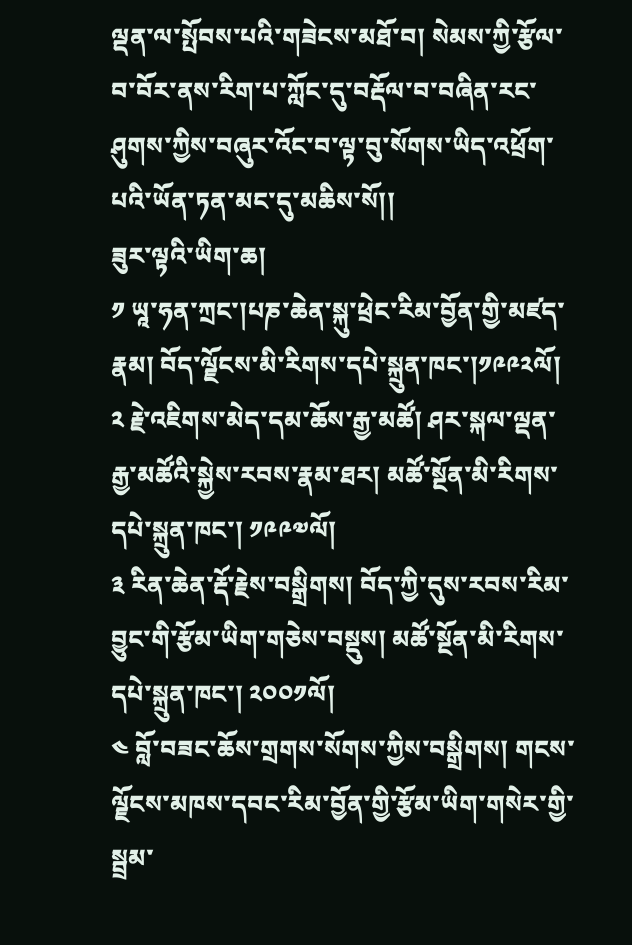ལྡན་ལ་སྤོབས་པའི་གཟེངས་མཐོ་བ། སེམས་ཀྱི་རྩོལ་བ་བོར་ནས་རིག་པ་ཀློང་དུ་བརྡོལ་བ་བཞིན་རང་ཤུགས་ཀྱིས་བཞུར་འོང་བ་ལྟ་བུ་སོགས་ཡིད་འཕྲོག་པའི་ཡོན་ཏན་མང་དུ་མཆིས་སོ།།
ཟུར་ལྟའི་ཡིག་ཆ།
༡ ཡཱ་ཧན་ཀྲང་།པཎ་ཆེན་སྐུ་ཕྲེང་རིམ་བྱོན་གྱི་མཛད་རྣམ། བོད་ལྗོངས་མི་རིགས་དཔེ་སྐྲུན་ཁང་།༡༩༩༢ལོ།
༢ རྗེ་འཇིགས་མེད་དམ་ཆོས་རྒྱ་མཚོ། ཤར་སྐལ་ལྡན་རྒྱ་མཚོའི་སྐྱེས་རབས་རྣམ་ཐར། མཚོ་སྔོན་མི་རིགས་དཔེ་སྐྲུན་ཁང་། ༡༩༩༧ལོ།
༣ རིན་ཆེན་རྡོ་རྗེས་བསྒྲིགས། བོད་ཀྱི་དུས་རབས་རིམ་བྱུང་གི་རྩོམ་ཡིག་གཅེས་བསྡུས། མཚོ་སྔོན་མི་རིགས་དཔེ་སྐྲུན་ཁང་། ༢༠༠༡ལོ།
༤ བློ་བཟང་ཆོས་གྲགས་སོགས་ཀྱིས་བསྒྲིགས། གངས་ལྗོངས་མཁས་དབང་རིམ་བྱོན་གྱི་རྩོམ་ཡིག་གསེར་གྱི་སྦྲམ་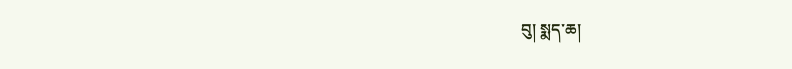བུ། སྨད་ཆ།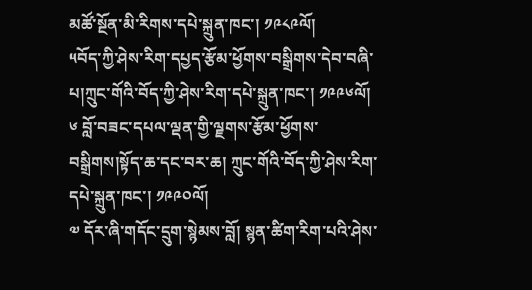མཚོ་སྔོན་མི་རིགས་དཔེ་སྐྲུན་ཁང་། ༡༩༨༩ལོ།
༥བོད་ཀྱི་ཤེས་རིག་དཔྱད་རྩོམ་ཕྱོགས་བསྒྲིགས་དེབ་བཞི་པ།ཀྲུང་གོའི་བོད་ཀྱི་ཤེས་རིག་དཔེ་སྐྲུན་ཁང་། ༡༩༩༦ལོ།
༦ བློ་བཟང་དཔལ་ལྡན་གྱི་ལྗགས་རྩོམ་ཕྱོགས་བསྒྲིགས།སྟོད་ཆ་དང་བར་ཆ། ཀྲུང་གོའི་བོད་ཀྱི་ཤེས་རིག་དཔེ་སྐྲུན་ཁང་། ༡༩༩༠ལོ།
༧ དོར་ཞི་གདོང་དྲུག་སྙེམས་བློ། སྙན་ཚིག་རིག་པའི་ཤེས་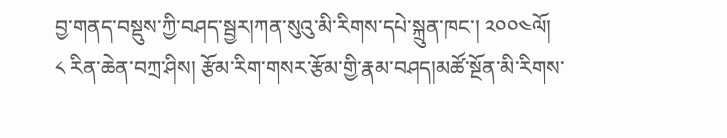བྱ་གནད་བསྡུས་ཀྱི་བཤད་སྦྱར།ཀན་སུའུ་མི་རིགས་དཔེ་སྐྲུན་ཁང་། ༢༠༠༤ལོ།
༨ རིན་ཆེན་བཀྲ་ཤིས། རྩོམ་རིག་གསར་རྩོམ་གྱི་རྣམ་བཤད།མཚོ་སྔོན་མི་རིགས་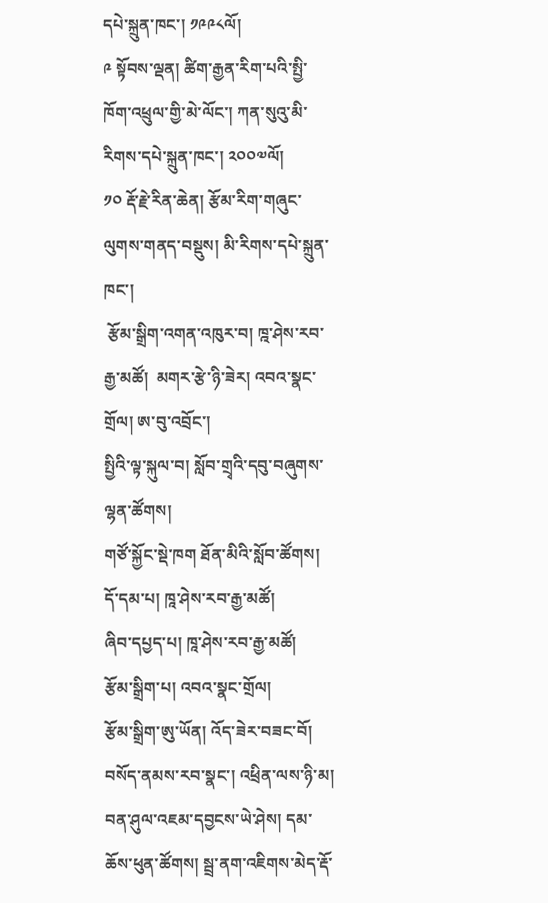དཔེ་སྐྲུན་ཁང་། ༡༩༩༨ལོ།
༩ སྟོབས་ལྡན། ཚིག་རྒྱན་རིག་པའི་སྤྱི་ཁོག་འཕྲུལ་གྱི་མེ་ལོང་། ཀན་སུའུ་མི་རིགས་དཔེ་སྐྲུན་ཁང་། ༢༠༠༧ལོ།
༡༠ རྡོ་རྗེ་རིན་ཆེན། རྩོམ་རིག་གཞུང་ལུགས་གནད་བསྡུས། མི་རིགས་དཔེ་སྐྲུན་ཁང་།
 རྩོམ་སྒྲིག་འགན་འཁུར་བ། ཁྰ་ཤེས་རབ་རྒྱ་མཚོ།  མགར་རྩེ་ཉི་ཟེར། འབའ་སྣང་གྲོལ། ཨ་བུ་འབྲོང་།
སྤྱིའི་ལྟ་སྐུལ་བ། སློབ་གྲྭའི་དབུ་བཞུགས་ལྷན་ཚོགས།
གཙོ་སྐྱོང་སྡེ་ཁག ཐོན་མིའི་སློབ་ཚོགས།
དོ་དམ་པ། ཁཱ་ཤེས་རབ་རྒྱ་མཚོ།
ཞིབ་དཔྱད་པ། ཁཱ་ཤེས་རབ་རྒྱ་མཚོ།
རྩོམ་སྒྲིག་པ། འབའ་སྣང་གྲོལ།
རྩོམ་སྒྲིག་ཨུ་ཡོན། འོད་ཟེར་བཟང་བོ། བསོད་ནམས་རབ་སྣང་། འཕྲིན་ལས་ཉི་མ། བན་ཤུལ་འཇམ་དབྱངས་ཡེ་ཤེས། དམ་ཆོས་ཕུན་ཚོགས། སྦྲ་ནག་འཇིགས་མེད་རྡོ་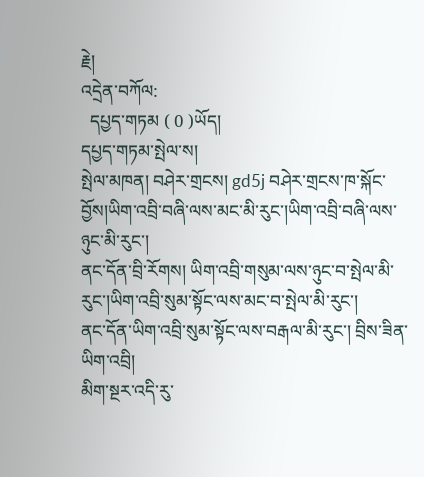རྗེ།
འདྲེན་བཀོལ:
  དཔྱད་གཏམ ( 0 )ཡོད།
དཔྱད་གཏམ་སྤེལ་ས།
སྤེལ་མཁན། བཤེར་གྲངས། gd5j བཤེར་གྲངས་ཁ་སྐོང་བྱོས།ཡིག་འབྲི་བཞི་ལས་མང་མི་རུང་།ཡིག་འབྲི་བཞི་ལས་ཉུང་མི་རུང་།
ནང་དོན་བྲི་རོགས། ཡིག་འབྲི་གསུམ་ལས་ཉུང་བ་སྤེལ་མི་རུང་།ཡིག་འབྲི་སུམ་སྟོང་ལས་མང་བ་སྤེལ་མི་རུང་།
ནང་དོན་ཡིག་འབྲི་སུམ་སྟོང་ལས་བརྒལ་མི་རུང་། བྲིས་ཟིན་ཡིག་འབྲི།
མིག་སྔར་འདི་རུ་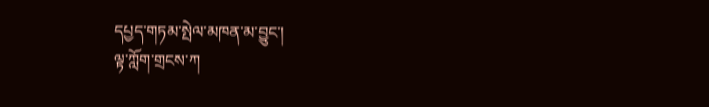དཔྱད་གཏམ་སྤེལ་མཁན་མ་བྱུང་།
ལྟ་ཀློག་གྲངས་ཀ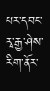པར་དབང་རྭ་རྒྱ་ཤེས་རིག་ནོར་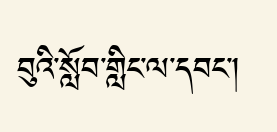བུའི་སློབ་གླིང་ལ་དབང་།